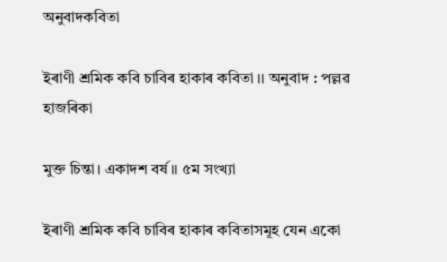অনুবাদকবিতা

ইৰাণী শ্ৰমিক কবি চাবিৰ হাকাৰ কবিতা ।। অনুবাদ : পল্লৱ হাজৰিকা

মুক্ত চিন্তা। একাদশ বৰ্ষ।। ৫ম সংখ্যা

ইৰাণী শ্ৰমিক কবি চাবিৰ হাকাৰ কবিতাসমূহ যেন একো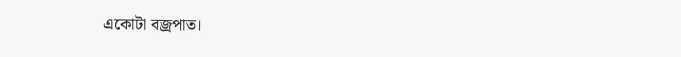একোটা বজ্ৰপাত।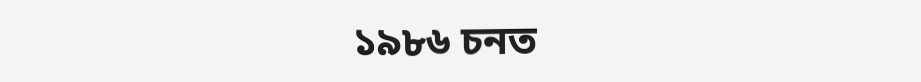১৯৮৬ চনত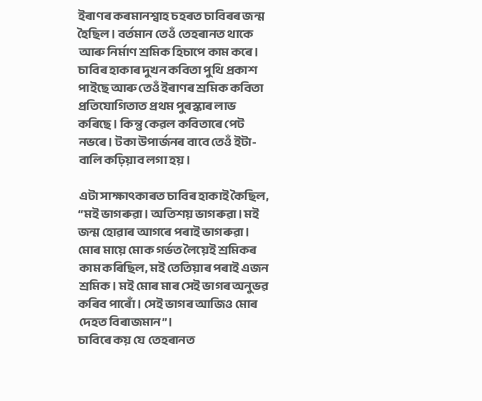ইৰাণৰ কৰমানশ্বাহ চহৰত চাবিৰৰ জন্ম হৈছিল। বৰ্তমান তেওঁ তেহৰানত থাকে আৰু নিৰ্মাণ শ্ৰমিক হিচাপে কাম কৰে। চাবিৰ হাকাৰ দুখন কবিতা পুথি প্ৰকাশ পাইছে আৰু তেওঁ ইৰাণৰ শ্ৰমিক কবিতা প্ৰতিযোগিতাত প্ৰথম পুৰস্কাৰ লাভ কৰিছে। কিন্তু কেৱল কবিতাৰে পেট নভৰে। টকা উপাৰ্জনৰ বাবে তেওঁ ইটা-বালি কঢ়িয়াব লগা হয়।

এটা সাক্ষাৎকাৰত চাবিৰ হাকাই কৈছিল, “মই ভাগৰুৱা। অতিশয় ভাগৰুৱা। মই জন্ম হোৱাৰ আগৰে পৰাই ভাগৰুৱা। মোৰ মায়ে মোক গৰ্ভত লৈয়েই শ্ৰমিকৰ কাম কৰিছিল, মই তেতিয়াৰ পৰাই এজন শ্ৰমিক। মই মোৰ মাৰ সেই ভাগৰ অনুভৱ কৰিব পাৰোঁ। সেই ভাগৰ আজিও মোৰ দেহত বিৰাজমান”।
চাবিৰে কয় যে তেহৰানত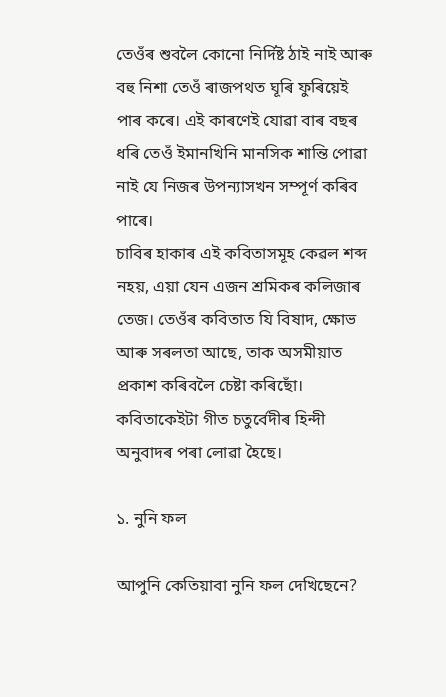তেওঁৰ শুবলৈ কোনো নিৰ্দিষ্ট ঠাই নাই আৰু বহু নিশা তেওঁ ৰাজপথত ঘূৰি ফুৰিয়েই পাৰ কৰে। এই কাৰণেই যোৱা বাৰ বছৰ ধৰি তেওঁ ইমানখিনি মানসিক শান্তি পোৱা নাই যে নিজৰ উপন্যাসখন সম্পূৰ্ণ কৰিব পাৰে।
চাবিৰ হাকাৰ এই কবিতাসমূহ কেৱল শব্দ নহয়, এয়া যেন এজন শ্ৰমিকৰ কলিজাৰ তেজ। তেওঁৰ কবিতাত যি বিষাদ, ক্ষোভ আৰু সৰলতা আছে, তাক অসমীয়াত প্ৰকাশ কৰিবলৈ চেষ্টা কৰিছোঁ। কবিতাকেইটা গীত চতুৰ্বেদীৰ হিন্দী অনুবাদৰ পৰা লোৱা হৈছে।

১. নুনি ফল

আপুনি কেতিয়াবা নুনি ফল দেখিছেনে?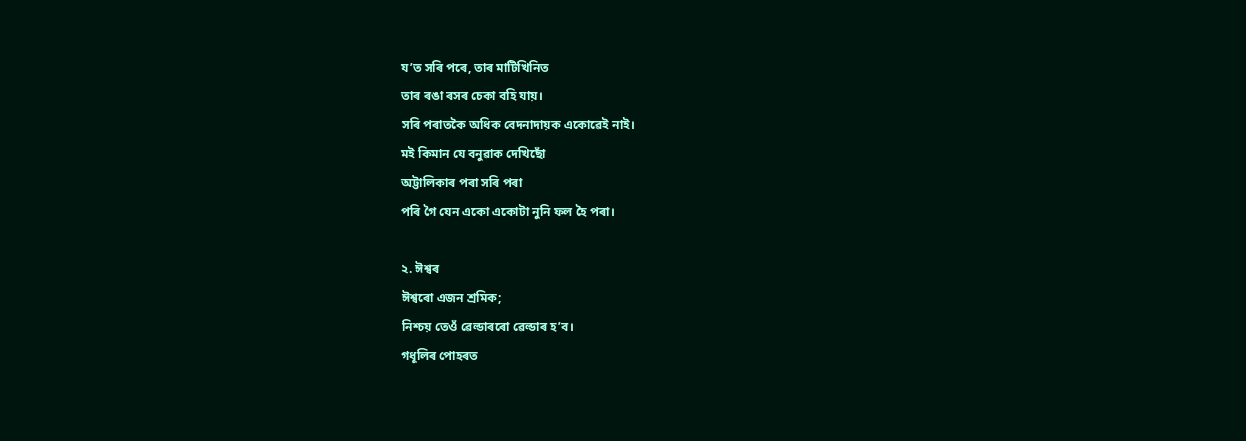য’ত সৰি পৰে, তাৰ মাটিখিনিত
তাৰ ৰঙা ৰসৰ চেকা বহি যায়।
সৰি পৰাতকৈ অধিক বেদনাদায়ক একোৱেই নাই।
মই কিমান যে বনুৱাক দেখিছোঁ
অট্টালিকাৰ পৰা সৰি পৰা
পৰি গৈ যেন একো একোটা নুনি ফল হৈ পৰা।

২. ঈশ্বৰ
ঈশ্বৰো এজন শ্ৰমিক;
নিশ্চয় তেওঁ ৱেল্ডাৰৰো ৱেল্ডাৰ হ’ব।
গধূলিৰ পোহৰত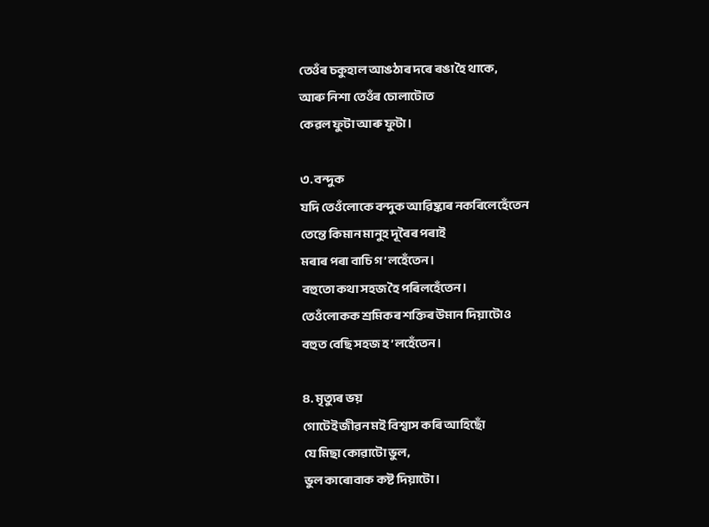তেওঁৰ চকুহাল আঙঠাৰ দৰে ৰঙা হৈ থাকে,
আৰু নিশা তেওঁৰ চোলাটোত
কেৱল ফুটা আৰু ফুটা।

৩. বন্দুক
যদি তেওঁলোকে বন্দুক আৱিষ্কাৰ নকৰিলেহেঁতেন
তেন্তে কিমান মানুহ দূৰৈৰ পৰাই
মৰাৰ পৰা বাচি গ’লহেঁতেন।
বহুতো কথা সহজ হৈ পৰিলহেঁতেন।
তেওঁলোকক শ্ৰমিকৰ শক্তিৰ উমান দিয়াটোও
বহুত বেছি সহজ হ’লহেঁতেন।

৪. মৃত্যুৰ ভয়
গোটেই জীৱন মই বিশ্বাস কৰি আহিছোঁ
যে মিছা কোৱাটো ভুল,
ভুল কাৰোবাক কষ্ট দিয়াটো।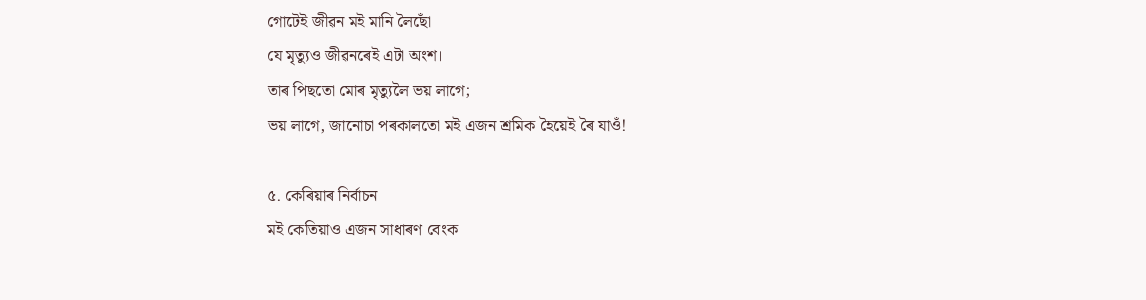গোটেই জীৱন মই মানি লৈছোঁ
যে মৃত্যুও জীৱনৰেই এটা অংশ।
তাৰ পিছতো মোৰ মৃত্যুলৈ ভয় লাগে;
ভয় লাগে, জানোচা পৰকালতো মই এজন শ্ৰমিক হৈয়েই ৰৈ যাওঁ!

৫. কেৰিয়াৰ নিৰ্বাচন
মই কেতিয়াও এজন সাধাৰণ বেংক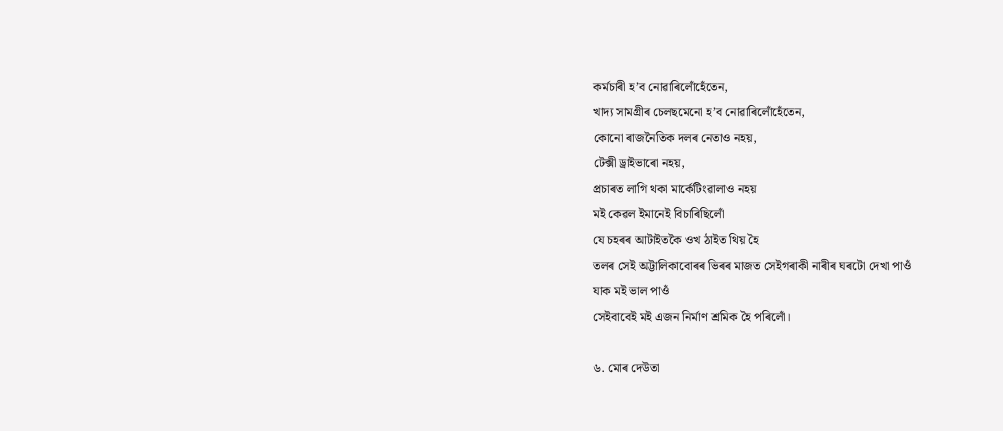কৰ্মচাৰী হ’ব নোৱাৰিলোঁহেঁতেন,
খাদ্য সামগ্ৰীৰ চেলছমেনো হ’ব নোৱাৰিলোঁহেঁতেন,
কোনো ৰাজনৈতিক দলৰ নেতাও নহয়,
টেক্সী ড্ৰাইভাৰো নহয়,
প্ৰচাৰত লাগি থকা মাৰ্কেটিংৱালাও নহয়
মই কেৱল ইমানেই বিচাৰিছিলোঁ
যে চহৰৰ আটাইতকৈ ওখ ঠাইত থিয় হৈ
তলৰ সেই অট্টালিকাবোৰৰ ভিৰৰ মাজত সেইগৰাকী নাৰীৰ ঘৰটো দেখা পাওঁ
যাক মই ভাল পাওঁ
সেইবাবেই মই এজন নিৰ্মাণ শ্ৰমিক হৈ পৰিলোঁ।

৬. মোৰ দেউতা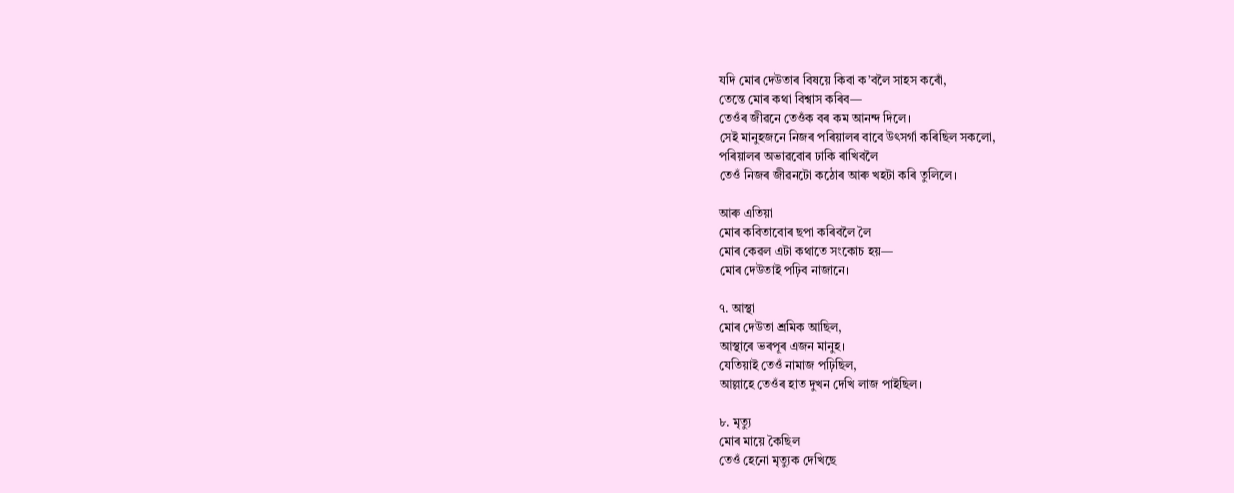যদি মোৰ দেউতাৰ বিষয়ে কিবা ক’বলৈ সাহস কৰোঁ,
তেন্তে মোৰ কথা বিশ্বাস কৰিব—
তেওঁৰ জীৱনে তেওঁক বৰ কম আনন্দ দিলে।
সেই মানুহজনে নিজৰ পৰিয়ালৰ বাবে উৎসৰ্গা কৰিছিল সকলো,
পৰিয়ালৰ অভাৱবোৰ ঢাকি ৰাখিবলৈ
তেওঁ নিজৰ জীৱনটো কঠোৰ আৰু খহটা কৰি তুলিলে।

আৰু এতিয়া
মোৰ কবিতাবোৰ ছপা কৰিবলৈ লৈ
মোৰ কেৱল এটা কথাতে সংকোচ হয়—
মোৰ দেউতাই পঢ়িব নাজানে।

৭. আস্থা
মোৰ দেউতা শ্ৰমিক আছিল,
আস্থাৰে ভৰপূৰ এজন মানুহ।
যেতিয়াই তেওঁ নামাজ পঢ়িছিল,
আল্লাহে তেওঁৰ হাত দুখন দেখি লাজ পাইছিল।

৮. মৃত্যু
মোৰ মায়ে কৈছিল
তেওঁ হেনো মৃত্যুক দেখিছে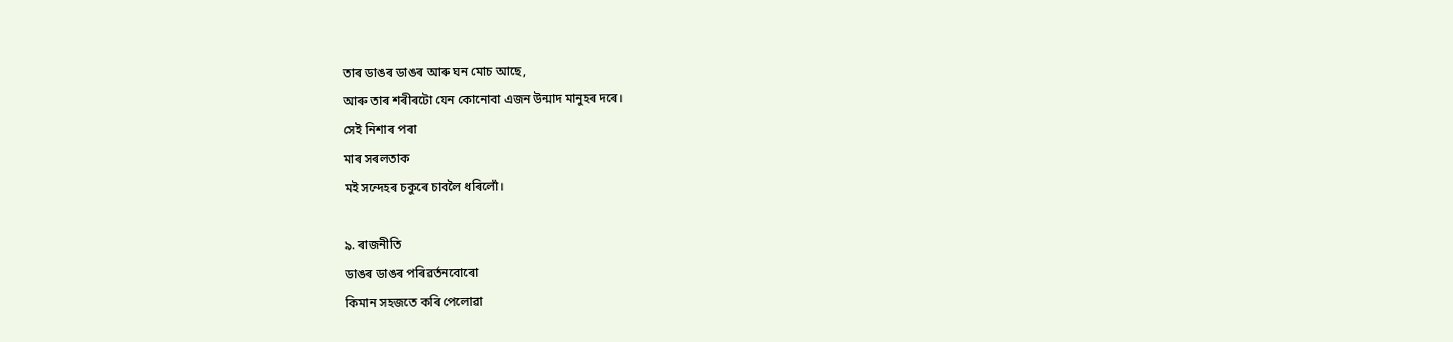তাৰ ডাঙৰ ডাঙৰ আৰু ঘন মোচ আছে,
আৰু তাৰ শৰীৰটো যেন কোনোবা এজন উন্মাদ মানুহৰ দৰে।
সেই নিশাৰ পৰা
মাৰ সৰলতাক
মই সন্দেহৰ চকুৰে চাবলৈ ধৰিলোঁ।

৯. ৰাজনীতি
ডাঙৰ ডাঙৰ পৰিৱৰ্তনবোৰো
কিমান সহজতে কৰি পেলোৱা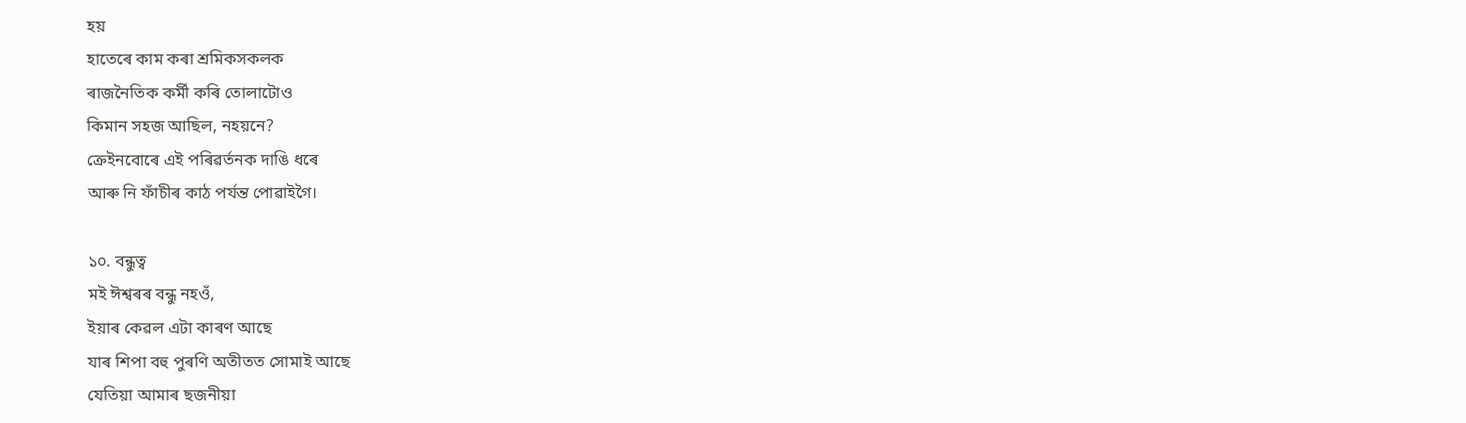হয়
হাতেৰে কাম কৰা শ্ৰমিকসকলক
ৰাজনৈতিক কৰ্মী কৰি তোলাটোও
কিমান সহজ আছিল, নহয়নে?
ক্ৰেইনবোৰে এই পৰিৱৰ্তনক দাঙি ধৰে
আৰু নি ফাঁচীৰ কাঠ পৰ্যন্ত পোৱাইগৈ।

১০. বন্ধুত্ব
মই ঈশ্বৰৰ বন্ধু নহওঁ,
ইয়াৰ কেৱল এটা কাৰণ আছে
যাৰ শিপা বহু পুৰণি অতীতত সোমাই আছে
যেতিয়া আমাৰ ছজনীয়া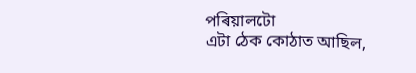পৰিয়ালটো
এটা ঠেক কোঠাত আছিল,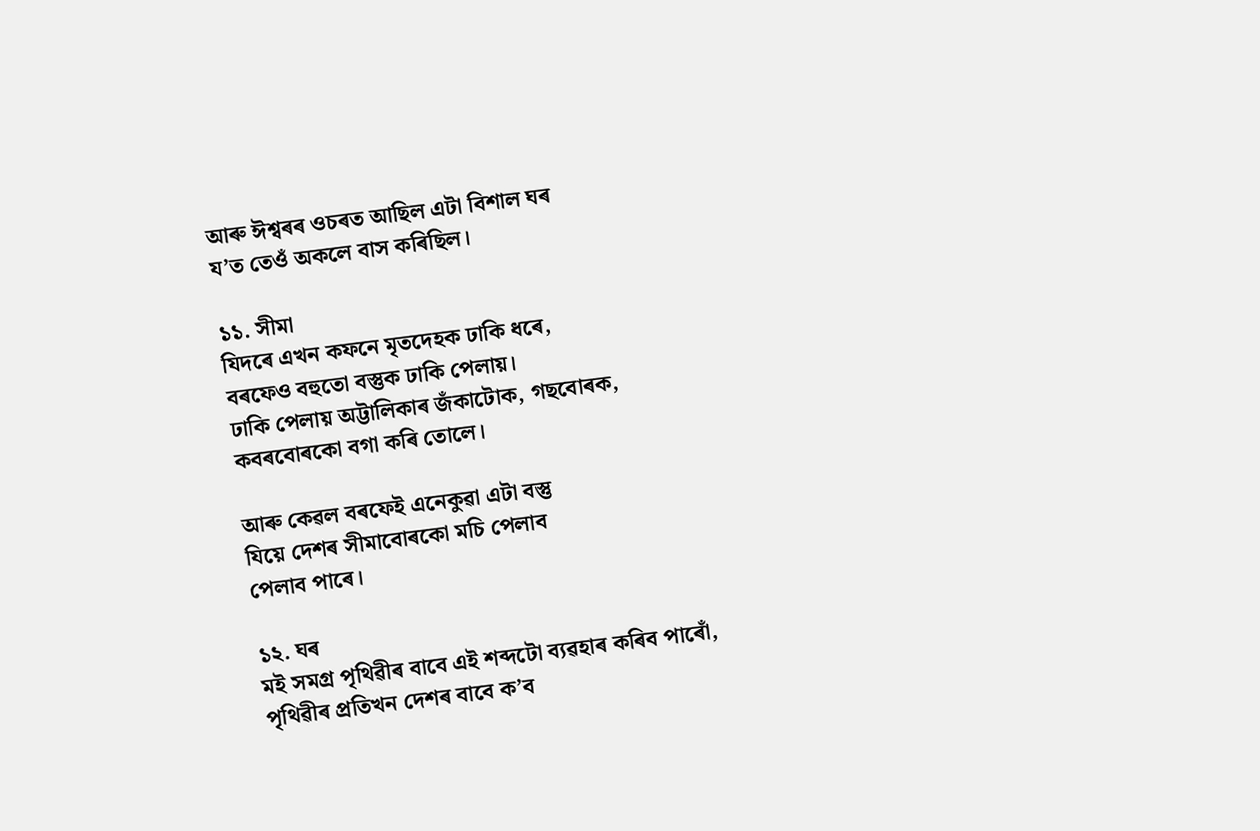আৰু ঈশ্বৰৰ ওচৰত আছিল এটা বিশাল ঘৰ
য’ত তেওঁ অকলে বাস কৰিছিল।

১১. সীমা
যিদৰে এখন কফনে মৃতদেহক ঢাকি ধৰে,
বৰফেও বহুতো বস্তুক ঢাকি পেলায়।
ঢাকি পেলায় অট্টালিকাৰ জঁকাটোক, গছবোৰক,
কবৰবোৰকো বগা কৰি তোলে।

আৰু কেৱল বৰফেই এনেকুৱা এটা বস্তু
যিয়ে দেশৰ সীমাবোৰকো মচি পেলাব
পেলাব পাৰে।

১২. ঘৰ
মই সমগ্ৰ পৃথিৱীৰ বাবে এই শব্দটো ব্যৱহাৰ কৰিব পাৰোঁ,
পৃথিৱীৰ প্ৰতিখন দেশৰ বাবে ক’ব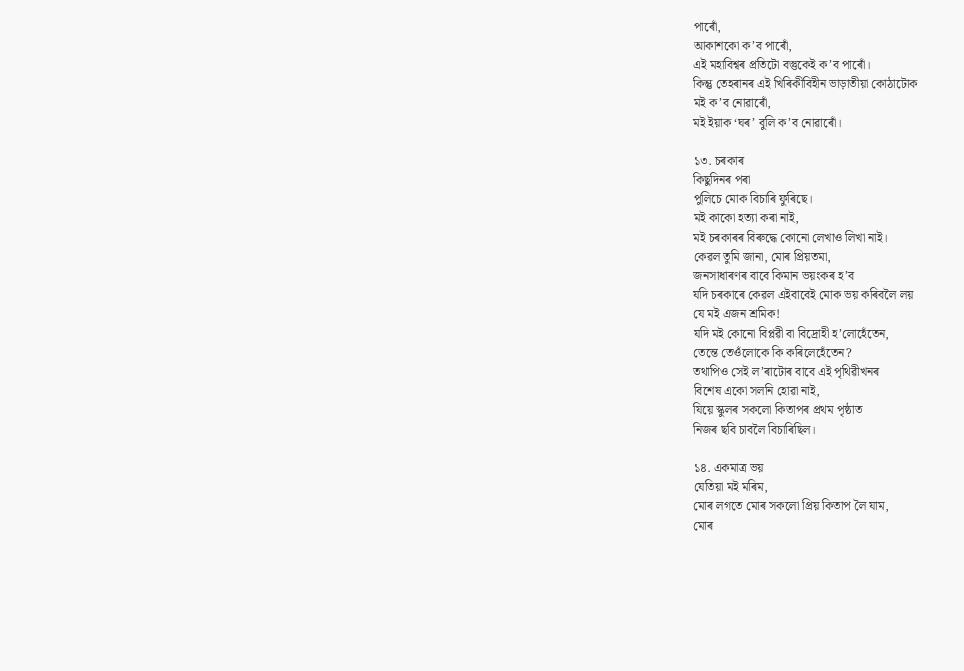পাৰোঁ,
আকাশকো ক’ব পাৰোঁ,
এই মহাবিশ্বৰ প্ৰতিটো বস্তুকেই ক’ব পাৰোঁ।
কিন্তু তেহৰানৰ এই খিৰিকীবিহীন ভাড়াতীয়া কোঠাটোক
মই ক’ব নোৱাৰোঁ,
মই ইয়াক ‘ঘৰ’ বুলি ক’ব নোৱাৰোঁ।

১৩. চৰকাৰ
কিছুদিনৰ পৰা
পুলিচে মোক বিচাৰি ফুৰিছে।
মই কাকো হত্যা কৰা নাই,
মই চৰকাৰৰ বিৰুদ্ধে কোনো লেখাও লিখা নাই।
কেৱল তুমি জানা, মোৰ প্ৰিয়তমা,
জনসাধাৰণৰ বাবে কিমান ভয়ংকৰ হ’ব
যদি চৰকাৰে কেৱল এইবাবেই মোক ভয় কৰিবলৈ লয়
যে মই এজন শ্ৰমিক!
যদি মই কোনো বিপ্লৱী বা বিদ্ৰোহী হ’লোহেঁতেন,
তেন্তে তেওঁলোকে কি কৰিলেহেঁতেন?
তথাপিও সেই ল’ৰাটোৰ বাবে এই পৃথিৱীখনৰ
বিশেষ একো সলনি হোৱা নাই,
যিয়ে স্কুলৰ সকলো কিতাপৰ প্ৰথম পৃষ্ঠাত
নিজৰ ছবি চাবলৈ বিচাৰিছিল।

১৪. একমাত্ৰ ভয়
যেতিয়া মই মৰিম,
মোৰ লগতে মোৰ সকলো প্ৰিয় কিতাপ লৈ যাম,
মোৰ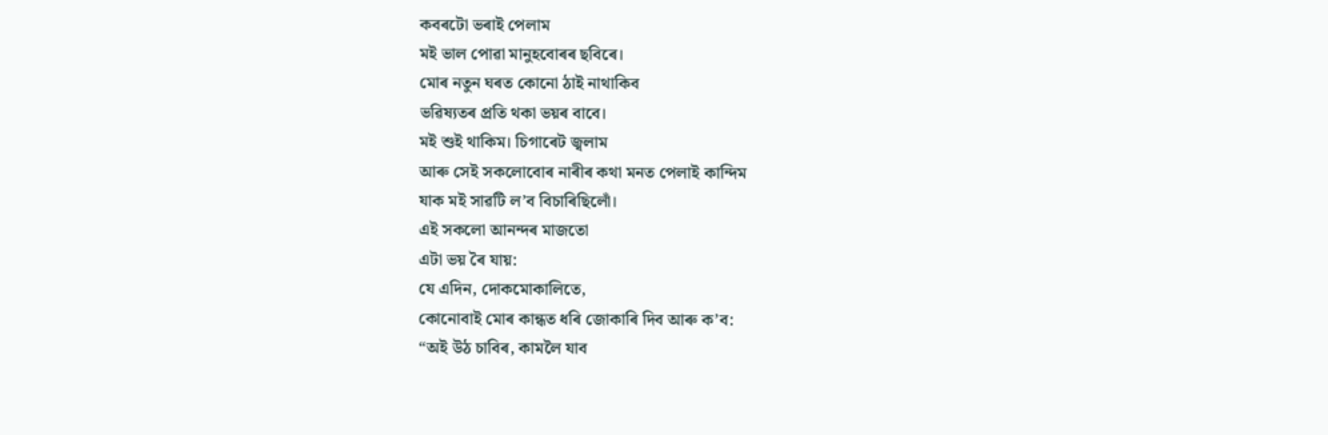কবৰটো ভৰাই পেলাম
মই ভাল পোৱা মানুহবোৰৰ ছবিৰে।
মোৰ নতুন ঘৰত কোনো ঠাই নাথাকিব
ভৱিষ্যতৰ প্ৰতি থকা ভয়ৰ বাবে।
মই শুই থাকিম। চিগাৰেট জ্বলাম
আৰু সেই সকলোবোৰ নাৰীৰ কথা মনত পেলাই কান্দিম
যাক মই সাৱটি ল’ব বিচাৰিছিলোঁ।
এই সকলো আনন্দৰ মাজতো
এটা ভয় ৰৈ যায়:
যে এদিন, দোকমোকালিতে,
কোনোবাই মোৰ কান্ধত ধৰি জোকাৰি দিব আৰু ক’ব:
“অই উঠ চাবিৰ, কামলৈ যাব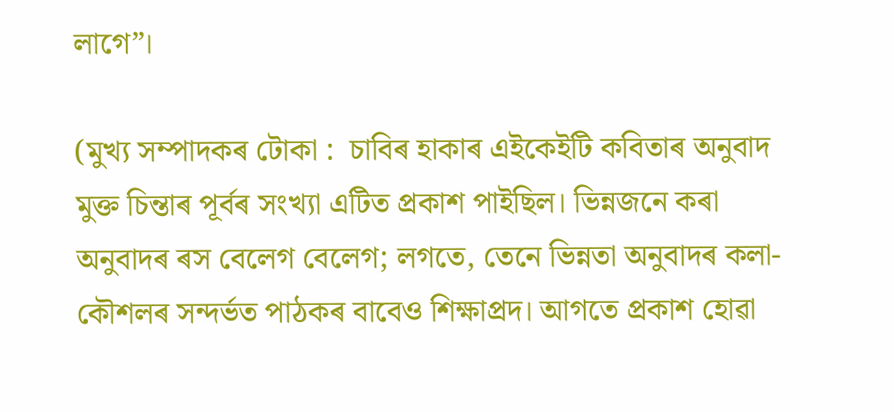লাগে”।

(মুখ্য সম্পাদকৰ টোকা :  চাবিৰ হাকাৰ এইকেইটি কবিতাৰ অনুবাদ মুক্ত চিন্তাৰ পূৰ্বৰ সংখ্যা এটিত প্ৰকাশ পাইছিল। ভিন্নজনে কৰা অনুবাদৰ ৰস বেলেগ বেলেগ; লগতে, তেনে ভিন্নতা অনুবাদৰ কলা-কৌশলৰ সন্দৰ্ভত পাঠকৰ বাবেও শিক্ষাপ্ৰদ। আগতে প্ৰকাশ হোৱা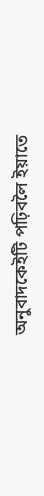অনুবাদকেইটি পঢ়িবলৈ ইয়াতে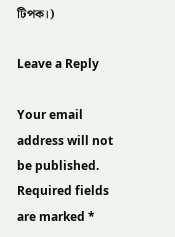টিপক।)

Leave a Reply

Your email address will not be published. Required fields are marked *